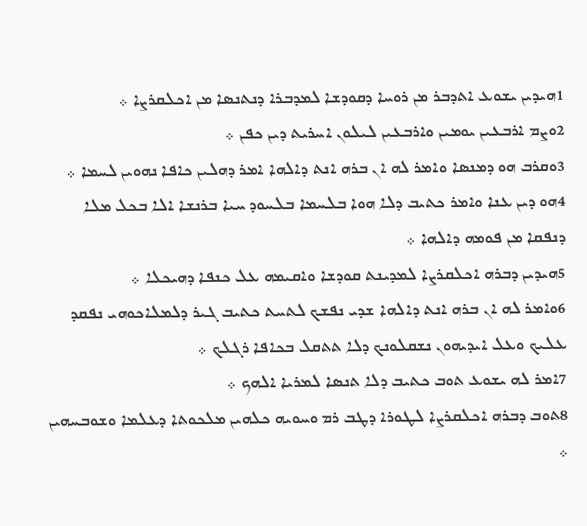1ܗܝܕܝܢ ܝܫܘܥ ܐܬܕܒܪ ܡܢ ܪܘܚܐ ܕܩܘܕܫܐ ܠܡܕܒܪܐ ܕܢܬܢܤܐ ܡܢ ܐܟܠܩܪܨܐ ܀
2ܘܨܡ ܐܪܒܥܝܢ ܝܘܡܝܢ ܘܐܪܒܥܝܢ ܠܝܠܘܢ ܐܚܪܝܬ ܕܝܢ ܟܦܢ ܀
3ܘܩܪܒ ܗܘ ܕܡܢܤܐ ܘܐܡܪ ܠܗ ܐܢ ܒܪܗ ܐܢܬ ܕܐܠܗܐ ܐܡܪ ܕܗܠܝܢ ܟܐܦܐ ܢܗܘܝܢ ܠܚܡܐ ܀
4ܗܘ ܕܝܢ ܥܢܐ ܘܐܡܪ ܟܬܝܒ ܕܠܐ ܗܘܐ ܒܠܚܡܐ ܒܠܚܘܕ ܚܝܐ ܒܪܢܫܐ ܐܠܐ ܒܟܠ ܡܠܐ ܕܢܦܩܐ ܡܢ ܦܘܡܗ ܕܐܠܗܐ ܀
5ܗܝܕܝܢ ܕܒܪܗ ܐܟܠܩܪܨܐ ܠܡܕܝܢܬ ܩܘܕܫܐ ܘܐܩܝܡܗ ܥܠ ܟܢܦܐ ܕܗܝܟܠܐ ܀
6ܘܐܡܪ ܠܗ ܐܢ ܒܪܗ ܐܢܬ ܕܐܠܗܐ ܫܕܝ ܢܦܫܟ ܠܬܚܬ ܟܬܝܒ ܓܝܪ ܕܠܡܠܐܟܘܗܝ ܢܦܩܕ ܥܠܝܟ ܘܥܠ ܐܝܕܝܗܘܢ ܢܫܩܠܘܢܟ ܕܠܐ ܬܬܩܠ ܒܟܐܦܐ ܪܓܠܟ ܀
7ܐܡܪ ܠܗ ܝܫܘܥ ܬܘܒ ܟܬܝܒ ܕܠܐ ܬܢܤܐ ܠܡܪܝܐ ܐܠܗܟ ܀
8ܬܘܒ ܕܒܪܗ ܐܟܠܩܪܨܐ ܠܛܘܪܐ ܕܛܒ ܪܡ ܘܚܘܝܗ ܟܠܗܝܢ ܡܠܟܘܬܐ ܕܥܠܡܐ ܘܫܘܒܚܗܝܢ ܀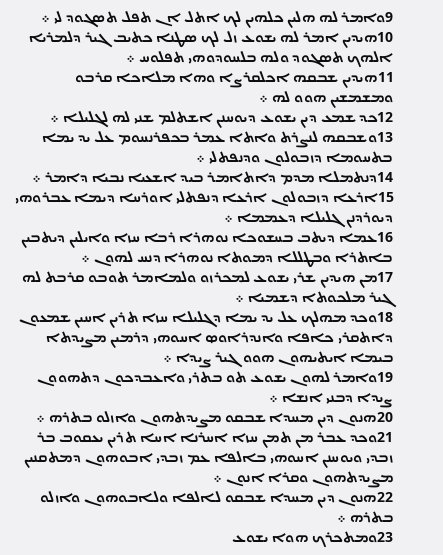9ܘܐܡܪ ܠܗ ܗܠܝܢ ܟܠܗܝܢ ܠܟ ܐܬܠ ܐܢ ܬܦܠ ܬܤܓܘܕ ܠܝ ܀
10ܗܝܕܝܢ ܐܡܪ ܠܗ ܝܫܘܥ ܙܠ ܠܟ ܤܛܢܐ ܟܬܝܒ ܓܝܪ ܕܠܡܪܝܐ ܐܠܗܟ ܬܤܓܘܕ ܘܠܗ ܒܠܚܘܕܘܗܝ ܬܦܠܘܚ ܀
11ܗܝܕܝܢ ܫܒܩܗ ܐܟܠܩܪܨܐ ܘܗܐ ܡܠܐܟܐ ܩܪܒܘ ܘܡܫܡܫܝܢ ܗܘܘ ܠܗ ܀
12ܟܕ ܫܡܥ ܕܝܢ ܝܫܘܥ ܕܝܘܚܢܢ ܐܫܬܠܡ ܫܢܝ ܠܗ ܠܓܠܝܠܐ ܀
13ܘܫܒܩܗ ܠܢܨܪܬ ܘܐܬܐ ܥܡܪ ܒܟܦܪܢܚܘܡ ܥܠ ܝܕ ܝܡܐ ܒܬܚܘܡܐ ܕܙܒܘܠܘܢ ܘܕܢܦܬܠܝ ܀
14ܕܢܬܡܠܐ ܡܕܡ ܕܐܬܐܡܪ ܒܝܕ ܐܫܥܝܐ ܢܒܝܐ ܕܐܡܪ ܀
15ܐܪܥܐ ܕܙܒܘܠܘܢ ܐܪܥܐ ܕܢܦܬܠܝ ܐܘܪܚܐ ܕܝܡܐ ܥܒܪܘܗܝ ܕܝܘܪܕܢܢ ܓܠܝܠܐ ܕܥܡܡܐ ܀
16ܥܡܐ ܕܝܬܒ ܒܚܫܘܟܐ ܢܘܗܪܐ ܪܒܐ ܚܙܐ ܘܐܝܠܝܢ ܕܝܬܒܝܢ ܒܐܬܪܐ ܘܒܛܠܠܐ ܕܡܘܬܐ ܢܘܗܪܐ ܕܢܚ ܠܗܘܢ ܀
17ܡܢ ܗܝܕܝܢ ܫܪܝ ܝܫܘܥ ܠܡܟܪܙܘ ܘܠܡܐܡܪ ܬܘܒܘ ܩܪܒܬ ܠܗ ܓܝܪ ܡܠܟܘܬܐ ܕܫܡܝܐ ܀
18ܘܟܕ ܡܗܠܟ ܥܠ ܝܕ ܝܡܐ ܕܓܠܝܠܐ ܚܙܐ ܬܪܝܢ ܐܚܝܢ ܫܡܥܘܢ ܕܐܬܩܪܝ ܟܐܦܐ ܘܐܢܕܪܐܘܤ ܐܚܘܗܝ ܕܪܡܝܢ ܡܨܝܕܬܐ ܒܝܡܐ ܐܝܬܝܗܘܢ ܗܘܘ ܓܝܪ ܨܝܕܐ ܀
19ܘܐܡܪ ܠܗܘܢ ܝܫܘܥ ܬܘ ܒܬܪܝ ܘܐܥܒܕܟܘܢ ܕܬܗܘܘܢ ܨܝܕܐ ܕܒܢܝ ܐܢܫܐ ܀
20ܗܢܘܢ ܕܝܢ ܡܚܕܐ ܫܒܩܘ ܡܨܝܕܬܗܘܢ ܘܐܙܠܘ ܒܬܪܗ ܀
21ܘܟܕ ܥܒܪ ܡܢ ܬܡܢ ܚܙܐ ܐܚܪܢܐ ܐܚܐ ܬܪܝܢ ܝܥܩܘܒ ܒܪ ܙܒܕܝ ܘܝܘܚܢܢ ܐܚܘܗܝ ܒܐܠܦܐ ܥܡ ܙܒܕܝ ܐܒܘܗܘܢ ܕܡܬܩܢܝܢ ܡܨܝܕܬܗܘܢ ܘܩܪܐ ܐܢܘܢ ܀
22ܗܢܘܢ ܕܝܢ ܡܚܕܐ ܫܒܩܘ ܠܐܠܦܐ ܘܠܐܒܘܗܘܢ ܘܐܙܠܘ ܒܬܪܗ ܀
23ܘܡܬܟܪܟ ܗܘܐ ܝܫܘܥ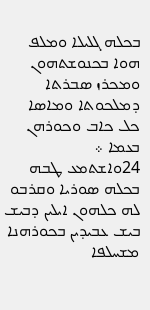ܒܟܠܗ ܓܠܝܠܐ ܘܡܠܦ ܗܘܐ ܒܟܢܘܫܬܗܘܢ ܘܡܟܪܙ ܤܒܪܬܐ ܕܡܠܟܘܬܐ ܘܡܐܤܐ ܟܠ ܟܐܒ ܘܟܘܪܗܢ ܒܥܡܐ ܀
24ܘܐܫܬܡܥ ܛܒܗ ܒܟܠܗ ܤܘܪܝܐ ܘܩܪܒܘ ܠܗ ܟܠܗܘܢ ܐܝܠܝܢ ܕܒܝܫ ܒܝܫ ܥܒܝܕܝܢ ܒܟܘܪܗܢܐ ܡܫܚܠܦܐ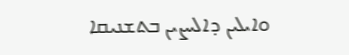ܘܐܝܠܝܢ ܕܐܠܝܨܝܢ ܒܬܫܢܝܩܐ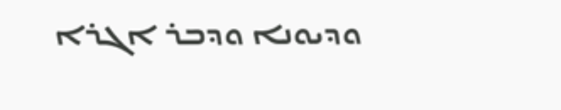ܘܕܝܘܢܐ ܘܕܒܪ ܐܓܪܐ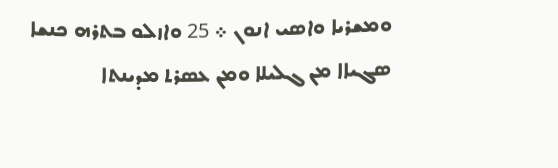ܘܡܫܪܝܐ ܘܐܤܝ ܐܢܘܢ ܀ 25 ܘܐܙܠܘ ܒܬܪܗ ܟܢܫܐ ܤܓܝܐܐ ܡܢ ܓܠܝܠܐ ܘܡܢ ܥܤܪܬ ܡܕܝܢܬܐ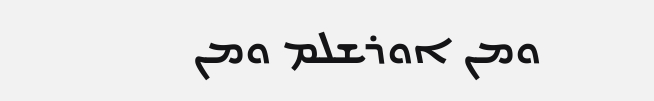ܘܡܢ ܐܘܪܫܠܡ ܘܡܢ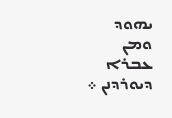ܝܗܘܕ ܘܡܢ ܥܒܪܐ ܕܝܘܪܕܢܢ ܀